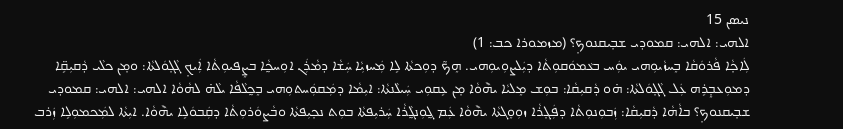ܢܝܣܢ 15
ܐܠܗܝ: ܐܠܗܝ: ܩܡܘܕܝ ܫܒ̣ܝܩܢܘܟ̣؟ (ܡܙܡܘܪܐ ܟܒ: 1)
ܠܲܐܟ̣ܵܐ ܦܵܪܘܿܩܵܐ ܒܸܚܙܵܝܘܼܗܝ ܝܘܲܚ ܒܥܵܡܘܿܩܘܼܬܵܐ ܕܝܲܠܨܘܼܝܘܼܗܝ. ܗܸܟ̃ ܕܘܼܟܬܵܐ ܠܹܐ ܡܲܚܙܝܼܵܐ ܚܲܫܵܐ ܕܡܵܪܲܢ ܐܘܼܚܟ̰ܵܐ ܒܨܸܦܝܘܼܬܵܐ ܐܲܝܟ̣ ܓܵܓ̣ܘܿܠܬܵܐ: ܘܡ̣ܢ ܟܠܵܝ ܕܵܩܝܼܩܹ̈ܐ ܕܡܘܼܥܒ̣ܸܪܹܗ ܥܲܠ ܓܵܓ̣ܘܿܠܬܵܐ: ܗ̇ܘ ܕܵܩܝܼܩܵܐ: ܒܘܼܫ ܡܸܠܝܵܐ ܝܗ݉ܘܵܐ ܡ̣ܢ ܥܹܩܘܼܝ ܚܲܝܠܵܢܬܵܐ: ܐܝܼܡܵܐ ܕܡܲܩܘܲܚܬܘܼܗܝ ܒܸܟ̰ܠܵܦܵܐ ܝܠܵܗ̇ ܠܗܵܘܵܐ ܐܠܗܝ: ܐܠܗܝ: ܩܡܘܕܝ ܫܒ̣ܝܩܢܘܟ̣؟ ܒܐܵܗܵܐ ܕܵܩܝܼܩܵܐ: ܙܲܒܘܼܢܘܼܬܵܐ ܕܦܲܓ̣ܪܵܐ ܙܘܼܘܸܓܬܵܐ ܝܗ݉ܘܵܐ ܥܲܡ ܓ̰ܘܼܢܓ̰ܵܪܵܐ ܚܲܪܝܼܦܬܵܐ ܒܘܼܬ ܢܟ̣ܝܼܦܬܵܐ ܘܒܵܨܘܿܪܘܼܬܵܐ ܕܩܲܒܘܿܠܹܐ ܝܗ݉ܘܵܐ. ܐܝܼܬܵܐ ܠܡܲܟܡܘܼܠܹܐ ܙܲܪܒ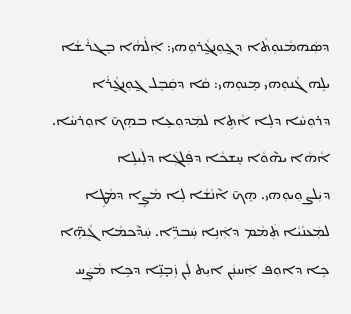ܕܣܲܗܡܵܢܘܼܬܵܐ ܕܓ̰ܘܼܢܓ̰ܵܪܘܼܗܝ: ܐܲܠܵܗܵܐ ܒܸܓܪܵܫܵܐ ܝܠܹܗ ܓܵܢܘܼܗܝ ܡܸܢܘܼܗܝ: ܩܵܐ ܕܩܲܒܸܠ ܓ̰ܘܼܢܓ̰ܵܪܵܐ ܕܪܘܼܚܵܐ ܕܠܹܐ ܐܵܬܹܐ ܠܡܲܕܘܼܥܹܐ ܒܗܸܟ̃ ܐܘܼܪܚܵܐ. ܐܵܗܵܐ ܝܗ݉ܘܵܐ ܚܸܫܟܵܐ ܕܦܲܠܓܲܐ ܕܠܲܝܠܹܐ ܕܝܲܠܨܘܼܝܘܼܗܝ. ܗܸܟ̃ ܐ݉ܢܵܫܵܐ ܠܹܐ ܡܵܨܹܐ ܕܡܵܛܹܐ ܠܡܲܥܢܵܝܵܐ ܬܲܡܵܡ ܕܐܲܢܹܐ ܚܲܒܖܹ̈ܐ. ܚܲܕ݉ܟܡܵܐ ܓܵܗܹ̈ܐ ܟܹܐ ܕܐܘܼܦ ܐܲܚܢܲܢ ܐܝܼܬ ܠܲܢ ܙܲܒ̣ܢܹ̈ܐ ܕܟܹܐ ܡܵܨܲܚ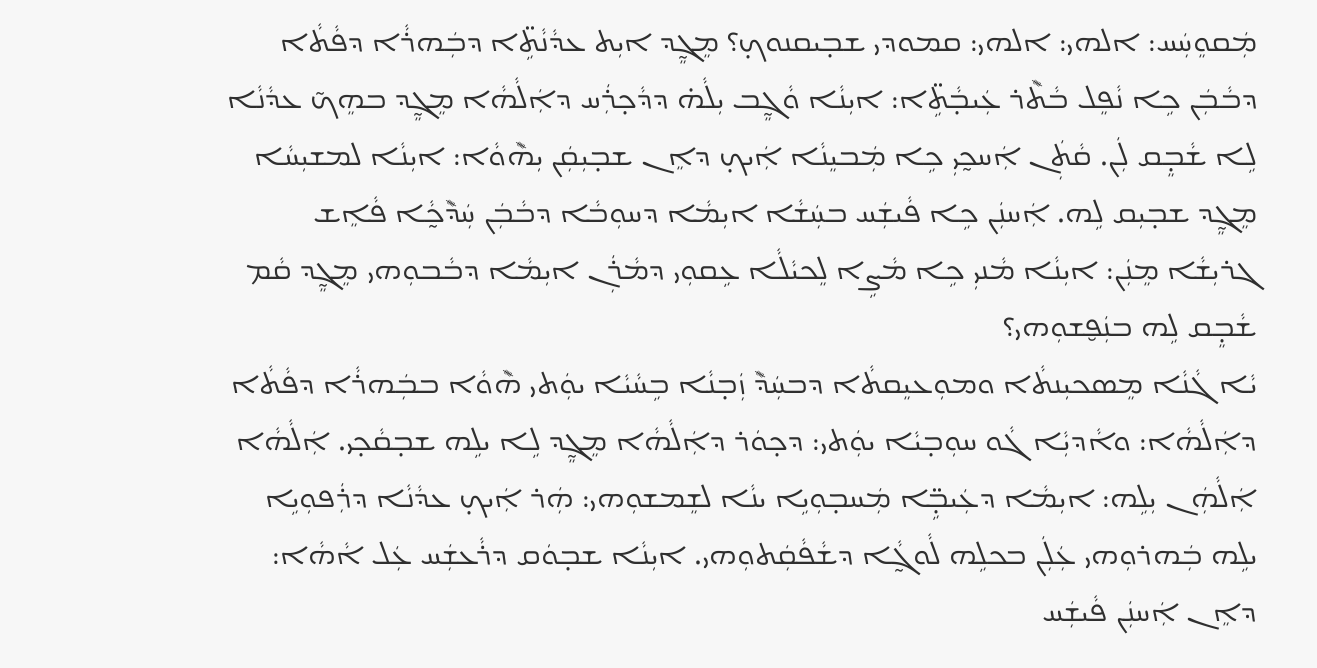ܡܲܩܘܸܚܲܚ: ܐܠܗܝ: ܐܠܗܝ: ܩܡܘܕܝ ܫܒ̣ܝܩܢܘܟ̣؟ ܡܸܓ̰ܸܕ ܐܝܼܬ ܥܕܵܢܵܬܹ̈ܐ ܕܒܲܗܪܵܐ ܕܦܵܬܵܐ ܕܒܵܒܲܢ ܟܹܐ ܢܵܦܸܠ ܒܵܬ݉ܪ ܥܲܝܒ̣ܵܬܹ̈ܐ: ܐܝܼܢܵܐ ܘܵܓ̰ܸܒ ܝܼܠܵܗ̇ ܕܕܵܟ̣ܪܲܚ ܕܐܲܠܵܗܵܐ ܡܸܓ̰ܸܕ ܒܗܸܟ̃ ܥܕܵܢܵܐ ܠܹܐ ܫܵܒ̣ܸܩ ܠܲܢ. ܩܵܬܲܢ ܐܲܚܟ̰ܝܼ ܟܹܐ ܡܲܒܝܸܢܵܐ ܐܲܝܟ̣ ܕܐܸܢ ܫܒ̣ܝܼܩܲܢ ܝܼܗ݉ܘܵܐ: ܐܝܼܢܵܐ ܠܡܫܝܼܚܵܐ ܡܸܓ̰ܸܕ ܫܒ̣ܝܼܩ ܠܹܗ. ܐܲܚܢܲܢ ܟܹܐ ܦܵܝܫܲܚ ܒܚܲܫܵܐ ܐܝܼܡܵܐ ܕܚܘܼܒܵܐ ܕܒܵܒܲܢ ܚܲܕ݉ܟ̰ܵܐ ܦܵܐܸܫ ܓܪܝܼܫܵܐ ܡܸܢܲܢ: ܐܝܼܢܵܐ ܡܵܢܝܼ ܟܹܐ ܡܵܨܹܐ ܠܸܟܝܵܠܵܐ ܥܹܩܘܼܝ ܕܡܵܪܲܢ ܐܝܼܡܵܐ ܕܒܵܒܘܼܗܝ ܡܸܓ̰ܸܕ ܩܵܡ ܫܵܒ̣ܸܩ ܠܹܗ ܒܢܲܦ̮ܫܘܼܗܝ؟
ܝܵܐ ܓܵܢܵܐ ܡܸܣܟܝܼܢܬܵܐ ܘܡܘܼܥܝܸܩܬܵܐ ܕܒܚܲܕ݉ ܙܲܒ̣ܢܵܐ ܒܹܚܵܝܵܐ ܝܘܲܬܝ ܗ݉ܘܵܐ ܒܒܲܗܪܵܐ ܕܦܵܬܵܐ ܕܐܲܠܵܗܵܐ: ܘܐܵܕܝܼܵܐ ܓܵܘ ܚܘܼܒ̣ܝܵܐ ܝܘܲܬܝ: ܕܟ̣ܘܿܪ ܕܐܲܠܵܗܵܐ ܡܸܓ̰ܸܕ ܠܹܐ ܝܠܹܗ ܫܒ̣ܩܵܟ̣ܝ. ܐܲܠܵܗܵܐ ܐܲܠܵܗܲܢ ܝܼܠܹܗ: ܐܝܼܡܵܐ ܕܥܲܝܒ̣ܹ̈ܐ ܡܲܚܒ̣ܘܼܝܹܐ ܝܢܵܐ ܠܫܸܡܫܘܼܗܝ: ܗܲܪ ܐܲܝܟ̣ ܥܕܵܢܵܐ ܕܪܲܦܘܼܝܹܐ ܝܠܹܗ ܒܲܗܪܘܼܗܝ ܥܲܠܲܢ ܒܟܠܹܗ ܠܵܘܓ̰ܵܐ ܕܫܵܦܵܩܲܬܘܼܗܝ. ܐܝܼܢܵܐ ܫܒ̣ܘܿܩ ܕܪܵܥܫܲܚ ܥܲܠ ܐܵܗܵܐ: ܕܐܸܢ ܐܲܚܢܲܢ ܦܵܝܫܲܚ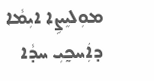ܡܘܼܠܝܸܨܹܐ ܐܝܼܡܵܐ ܕܐܲܚܟ̰ܝܼ ܚܕܵܐ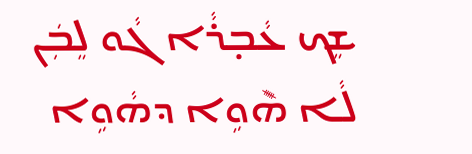ܫܸܟ ܥܵܒ̣ܪܵܐ ܓܵܘ ܠܸܒܲܢ ܠܵܐ ܗ݉ܘܹܐ ܕܗܵܘܹܐ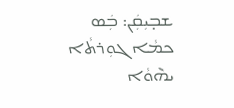ܫܒ̣ܝܼܩܲܢ: ܒܲܣ ܟܡܵܐ ܓܘܼܪܬܵܐ ܝܗ݉ܘܵܐ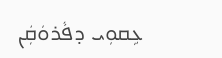ܥܹܩܘܼܝ ܕܦܵܪܘܿܩܲܢ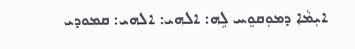ܐܝܼܡܵܐ ܕܡܘܼܩܘܸܚ ܠܹܗ: ܐܠܗܝ: ܐܠܗܝ: ܩܡܘܕܝ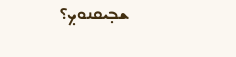ܫܒ̣ܝܩܢܘܟ̣؟